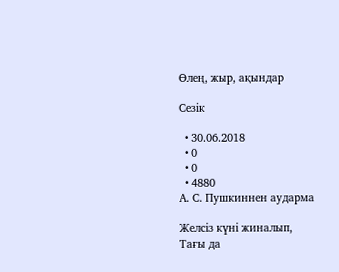Өлең, жыр, ақындар

Сезік

  • 30.06.2018
  • 0
  • 0
  • 4880
А. С. Пушкиннен аударма

Желсіз күні жиналып,
Тағы да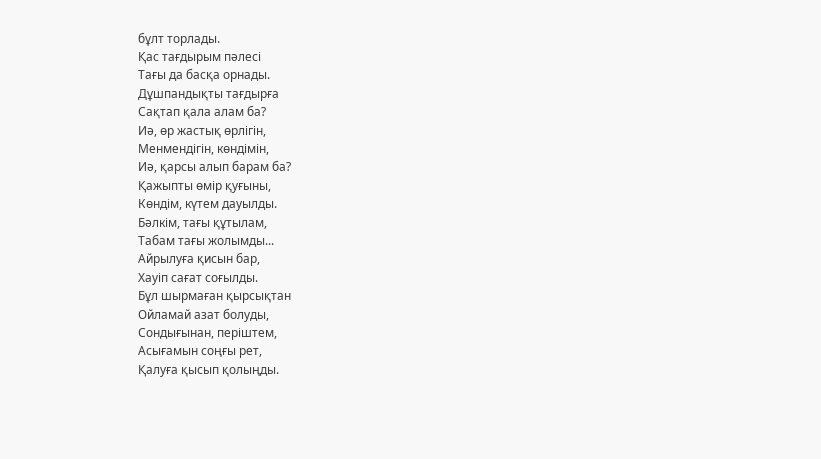бұлт торлады.
Қас тағдырым пәлесі
Тағы да басқа орнады.
Дұшпандықты тағдырға
Сақтап қала алам ба?
Иә, өр жастық өрлігін,
Менмендігін, көндімін,
Иә, қарсы алып барам ба?
Қажыпты өмір қуғыны,
Көндім, күтем дауылды.
Бәлкім, тағы құтылам,
Табам тағы жолымды...
Айрылуға қисын бар,
Хауіп сағат соғылды.
Бұл шырмаған қырсықтан
Ойламай азат болуды,
Сондығынан, періштем,
Асығамын соңғы рет,
Қалуға қысып қолыңды.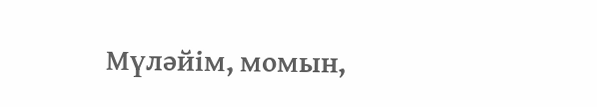Мүләйім, момын,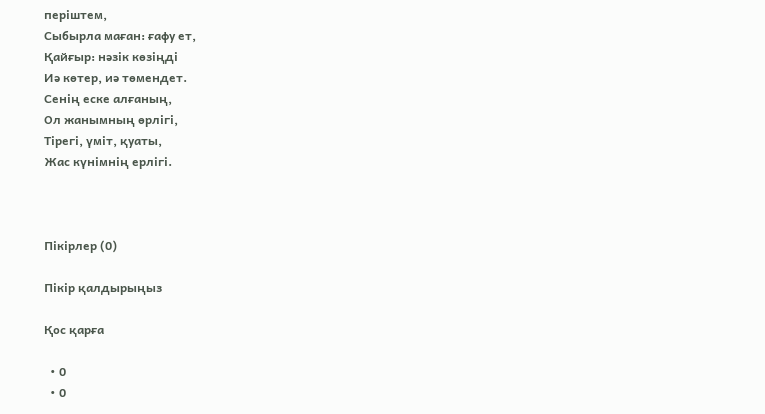періштем,
Сыбырла маған: ғафу ет,
Қайғыр: нәзік көзіңді
Иә көтер, иә төмендет.
Сенің еске алғаның,
Ол жанымның өрлігі,
Тірегі, үміт, қуаты,
Жас күнімнің ерлігі.



Пікірлер (0)

Пікір қалдырыңыз

Қос қарға

  • 0
  • 0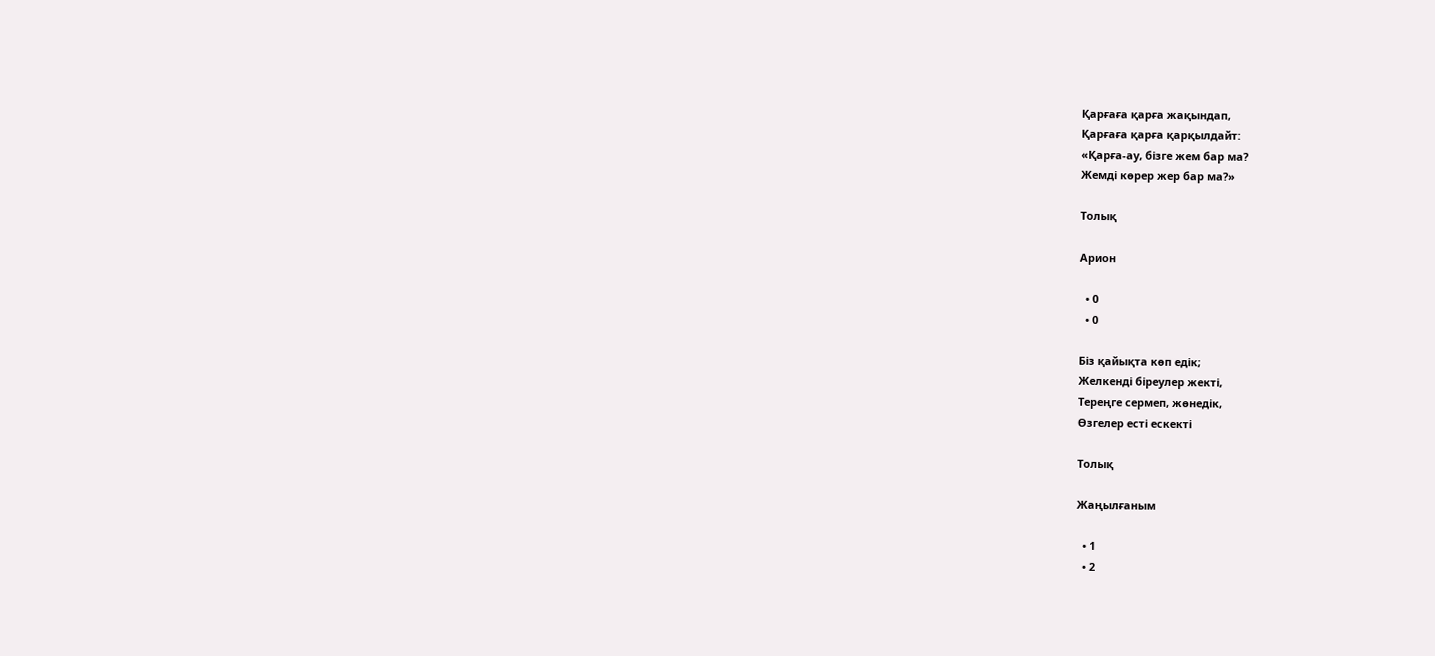Қарғаға қарға жақындап,
Қарғаға қарға қарқылдайт:
«Қарға-ау, бізге жем бар ма?
Жемді көрер жер бар ма?»

Толық

Арион

  • 0
  • 0

Біз қайықта көп едік;
Желкенді біреулер жекті,
Тереңге сермеп, жөнедік,
Өзгелер есті ескекті

Толық

Жаңылғаным

  • 1
  • 2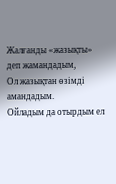Жалғанды «жазықты» деп жамандадым,
Ол жазықтан өзімді амандадым.
Ойладым да отырдым ел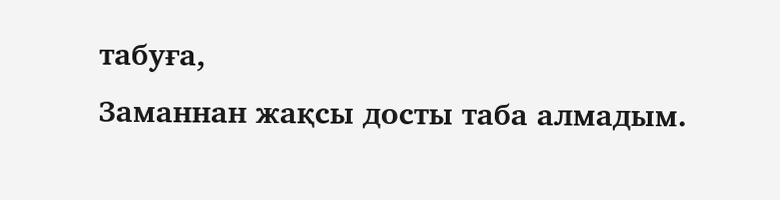табуға,
Заманнан жақсы досты таба алмадым.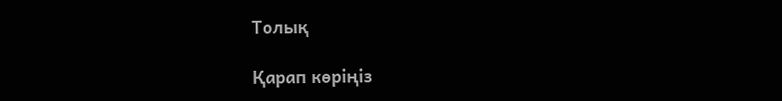Толық

Қарап көріңіз